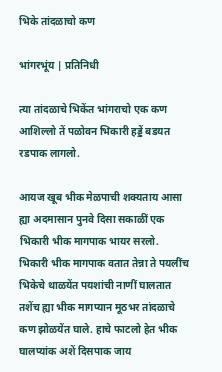भिके तांदळाचो कण

भांगरभूंय | प्रतिनिधी

त्या तांदळाचे भिकेंत भांगराचो एक कण आशिल्लो तें पळोवन भिकारी हड्डें बडयत रडपाक लागलो.

आयज खूब भीक मेळपाची शक्यताय आसा ह्या अदमासान पुनवे दिसा सकाळीं एक भिकारी भीक मागपाक भायर सरलो. भिकारी भीक मागपाक वतात तेन्ना ते पयलींच भिकेचे थाळयेंत पयशांची नाणीं घालतात तशेंच ह्या भीक मागप्यान मूठभर तांदळाचे कण झोळयेंत घाले. हाचे फाटलो हेत भीक घालप्यांक अशें दिसपाक जाय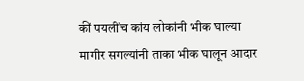कीं पयलींच कांय लोकांनी भीक घाल्या मागीर सगल्यांनी ताका भीक घालून आदार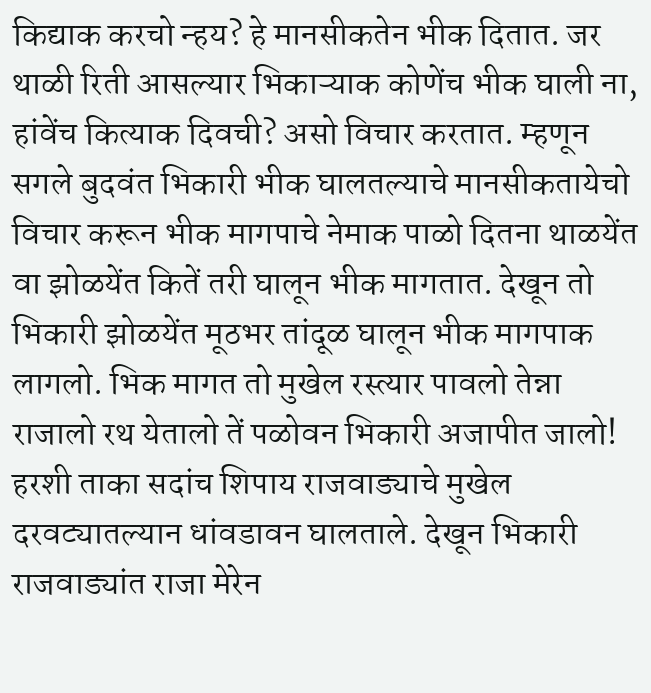किद्याक करचो न्हय? हे मानसीकतेन भीक दितात. जर थाळी रिती आसल्यार भिकाऱ्याक कोणेंच भीक घाली ना, हांवेंच कित्याक दिवची? असो विचार करतात. म्हणून सगले बुदवंत भिकारी भीक घालतल्याचे मानसीकतायेचो विचार करून भीक मागपाचे नेमाक पाळो दितना थाळयेंत वा झोळयेंत कितें तरी घालून भीक मागतात. देखून तो भिकारी झोळयेंत मूठभर तांदूळ घालून भीक मागपाक लागलो. भिक मागत तो मुखेल रस्त्यार पावलो तेन्ना राजालो रथ येतालो तें पळोवन भिकारी अजापीत जालो!
हरशी ताका सदांच शिपाय राजवाड्याचे मुखेल दरवट्यातल्यान धांवडावन घालताले. देखून भिकारी राजवाड्यांत राजा मेरेन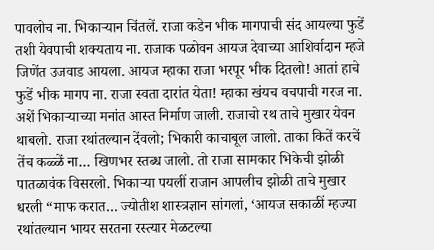पावलोच ना. भिकाऱ्यान चिंतलें. राजा कडेन भीक मागपाची संद आयल्या फुडें तशी येवपाची शक्यताय ना. राजाक पळोवन आयज देवाच्या आशिर्वादान म्हजे जिणेंत उजवाड आयला. आयज म्हाका राजा भरपूर भीक दितलो! आतां हाचे फुडें भीक मागप ना. राजा स्वता दारांत येता! म्हाका खंयच वचपाची गरज ना. अशें भिकाऱ्याच्या मनांत आस्त निर्माण जाली. राजाचो रथ ताचे मुखार येवन थाबलो. राजा रथांतल्यान देंवलो; भिकारी काचाबूल जालो. ताका कितें करचें तेंच कळ्ळें ना… खिणभर स्तब्ध जालो. तो राजा सामकार भिकेची झोळी पातळावंक विसरलो. भिकाऱ्या पयलीं राजान आपलीच झोळी ताचे मुखार धरली “माफ करात… ज्योतीश शास्त्रज्ञान सांगलां, ‘आयज सकाळीं म्हज्या रथांतल्यान भायर सरतना रस्त्यार मेळटल्या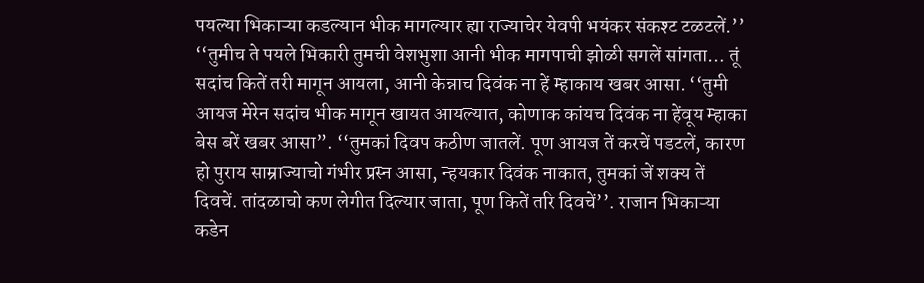पयल्या भिकाऱ्या कडल्यान भीक मागल्यार ह्या राज्याचेर येवपी भयंकर संकश्ट टळटलें.’’
‘‘तुमीच ते पयले भिकारी तुमची वेशभुशा आनी भीक मागपाची झोळी सगलें सांगता… तूं सदांच कितें तरी मागून आयला, आनी केन्नाच दिवंक ना हें म्हाकाय खबर आसा. ‘‘तुमी आयज मेरेन सदांच भीक मागून खायत आयल्यात, कोणाक कांयच दिवंक ना हेंवूय म्हाका बेस बरें खबर आसा”. ‘‘तुमकां दिवप कठीण जातलें. पूण आयज तें करचें पडटलें, कारण हो पुराय साम्राज्याचो गंभीर प्रस्न आसा, न्हयकार दिवंक नाकात, तुमकां जें शक्य तें दिवचें. तांदळाचो कण लेगीत दिल्यार जाता, पूण कितें तरि दिवचें’’. राजान भिकाऱ्या कडेन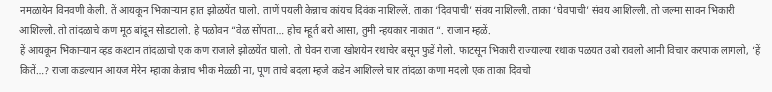नमळायेन विनवणी केली. तें आयकून भिकाऱ्यान हात झोळयेंत घालो. ताणें पयली केन्नाच कांयच दिवंक नाशिल्लें. ताका ‘दिवपाची’ संवय नाशिल्ली. ताका ‘घेवपाची’ संवय आशिल्ली. तो जल्मा सावन भिकारी आशिल्लो. तो तांदळाचे कण मूठ बांदून सोडटालो. हे पळोवन “वेळ सोंपता… होच म्हूर्त बरो आसा, तुमी न्हयकार नाकात “. राजान म्हळें.
हें आयकून भिकाऱ्यान व्हड कश्टान तांदळाचो एक कण राजाले झोळयेंत घालो. तो घेवन राजा खोशयेन रथाचेर बसून फुडें गेलो. फाटसून भिकारी राज्याल्या रथाक पळयत उबो रावलो आनी विचार करपाक लागलो, ‘हें कितें…? राजा कडल्यान आयज मेरेन म्हाका केन्नाच भीक मेळ्ळी ना, पूण ताचे बदला म्हजे कडेन आशिल्ले चार तांदळा कणा मदलो एक ताका दिवचो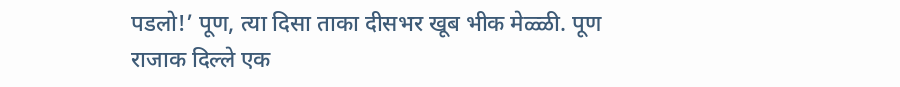पडलो!’ पूण, त्या दिसा ताका दीसभर खूब भीक मेळ्ळी. पूण राजाक दिल्ले एक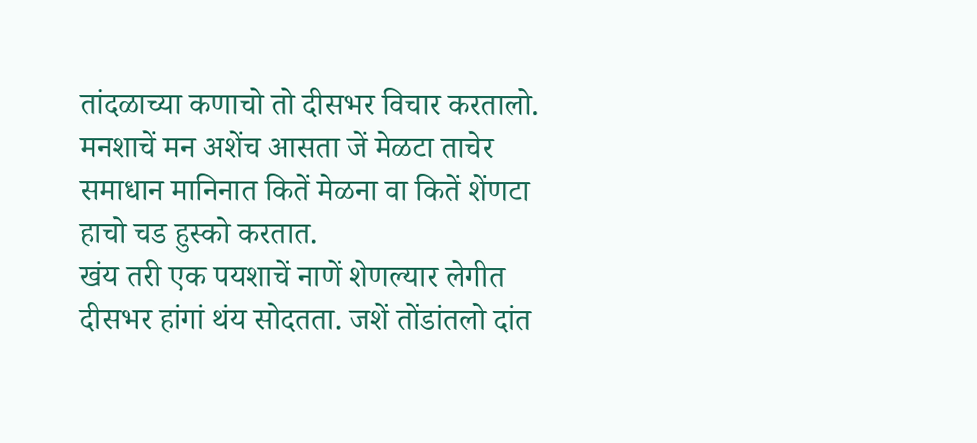तांदळाच्या कणाचो तो दीसभर विचार करतालो. मनशाचें मन अशेंच आसता जें मेळटा ताचेर समाधान मानिनात कितें मेळना वा कितें शेंणटा हाचो चड हुस्को करतात.
खंय तरी एक पयशाचें नाणें शेणल्यार लेगीत दीसभर हांगां थंय सोदतता. जशें तोंडांतलो दांत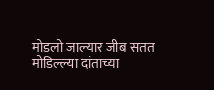मोडलो जाल्यार जीब सतत मोडिल्ल्या दांताच्या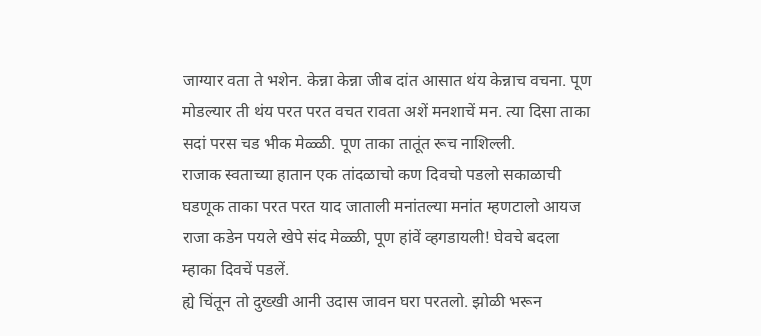जाग्यार वता ते भशेन. केन्ना केन्ना जीब दांत आसात थंय केन्नाच वचना. पूण मोडल्यार ती थंय परत परत वचत रावता अशें मनशाचें मन. त्या दिसा ताका सदां परस चड भीक मेळ्ळी. पूण ताका तातूंत रूच नाशिल्ली.
राजाक स्वताच्या हातान एक तांदळाचो कण दिवचो पडलो सकाळाची घडणूक ताका परत परत याद जाताली मनांतल्या मनांत म्हणटालो आयज राजा कडेन पयले खेपे संद मेळ्ळी, पूण हांवें व्हगडायली! घेवचे बदला म्हाका दिवचें पडलें.
ह्ये चिंतून तो दुख्खी आनी उदास जावन घरा परतलो. झोळी भरून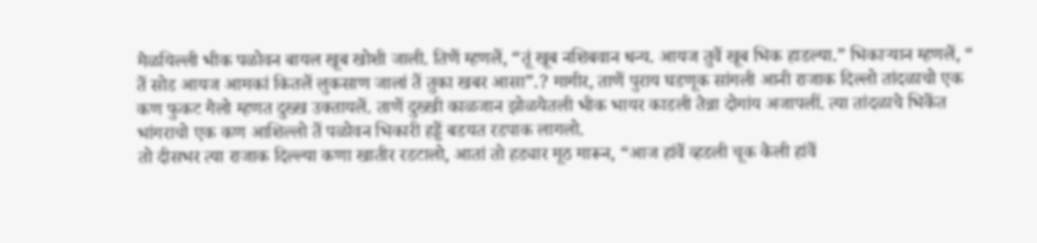मेळयिल्ली भीक पळोवन बायल खूब खोशी जाली. तिणें म्हणलें, “तूं खूब नशिबवान धन्य. आयज तुवें खूब भिक हाडल्या.” भिकाऱ्यान म्हणलें, “ तें सोड आयज आमकां कितलें लुकसाण जालां तें तुका खबर आसा”.? मागीर, ताणें पुराय घडणूक सांगली आनी राजाक दिल्लो तांदळाचो एक कण फुकट गेलो म्हणत दुख्ख उक्तायलें. ताणें दुख्खी काळजान झोळयेतली भीक भायर काडली तेन्ना दोगांय अजापलीं. त्या तांदळाचे भिकेंत भांगराचो एक कण आशिल्लो तें पळोवन भिकारी हड्डें बडयत रडपाक लागलो.
तो दीसभर त्या राजाक दिल्ल्या कणा खातीर रडटालो, आतां तो हड्यार मूठ मारून, “आज हांवें व्हडली चूक केली हांवें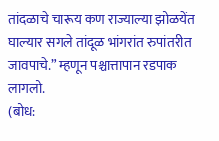तांदळाचे चारूय कण राज्याल्या झोळयेंत घाल्यार सगले तांदूळ भांगरांत रुपांतरीत जावपाचे.” म्हणून पश्चात्तापान रडपाक लागलो.
(बोध: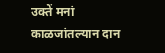उक्तें मनां काळजांतल्यान दान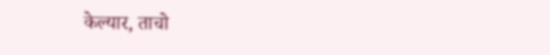केल्यार, ताचो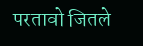परतावो जितले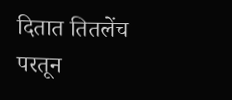दितात तितलेंच परतून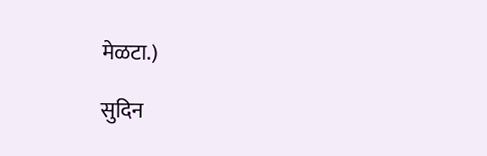मेळटा.)

सुदिन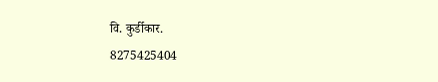वि. कुर्डीकार.
8275425404